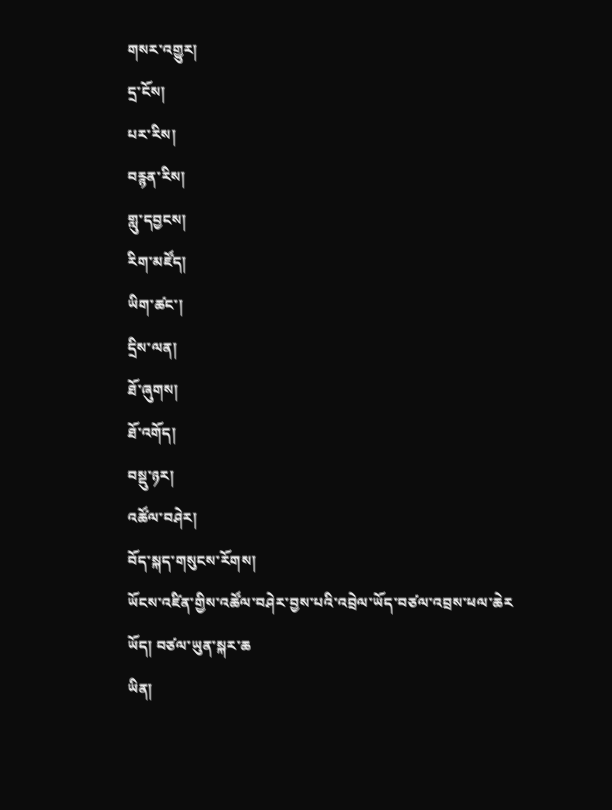གསར་འགྱུར།
དྲ་ངོས།
པར་རིས།
བརྙན་རིས།
གླུ་དབྱངས།
རིག་མཛོད།
ཡིག་ཚང་།
དྲིས་ལན།
ཐོ་ཞུགས།
ཐོ་འགོད།
བསྡུ་ཉར།
འཚོལ་བཤེར།
བོད་སྐད་གསུངས་རོགས།
ཡོངས་འཛིན་གྱིས་འཚོལ་བཤེར་བྱས་པའི་འབྲེལ་ཡོད་བཙལ་འབྲས་ཕལ་ཆེར
ཡོད། བཙལ་ཡུན་སྐར་ཆ
ཡིན།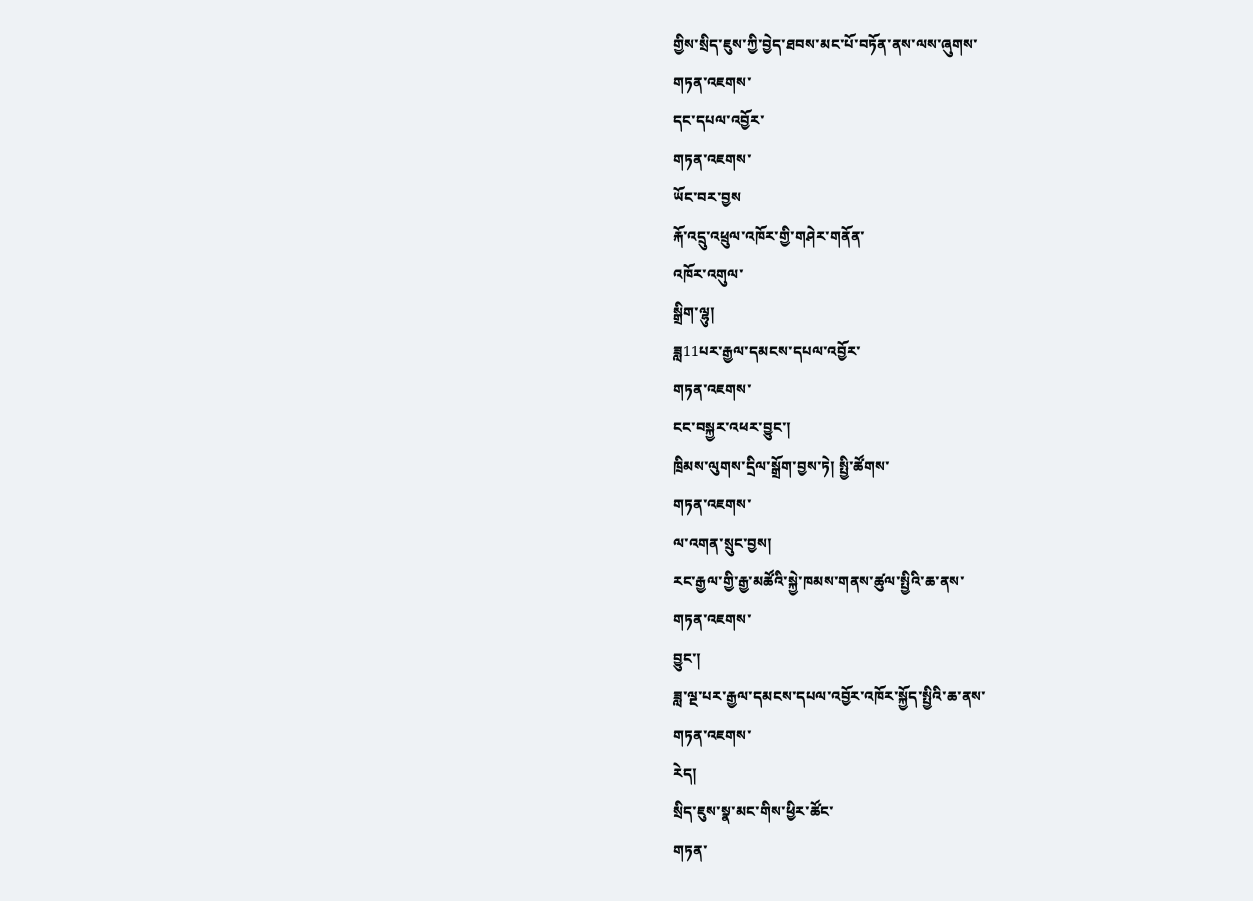གྱིས་སྲིད་ཇུས་ཀྱི་བྱེད་ཐབས་མང་པོ་བཏོན་ནས་ལས་ཞུགས་
གཏན་འཇགས་
དང་དཔལ་འབྱོར་
གཏན་འཇགས་
ཡོང་བར་བྱས
རྐོ་འདྲུ་འཕྲུལ་འཁོར་གྱི་གཤེར་གནོན་
འཁོར་འགུལ་
སྒྲིག་ལྷུ།
ཟླ11པར་རྒྱལ་དམངས་དཔལ་འབྱོར་
གཏན་འཇགས་
ངང་བསྐྱར་འཕར་བྱུང་།
ཁྲིམས་ལུགས་དྲིལ་སྒྲོག་བྱས་ཏེ། སྤྱི་ཚོགས་
གཏན་འཇགས་
ལ་འགན་སྲུང་བྱས།
རང་རྒྱལ་གྱི་རྒྱ་མཚོའི་སྐྱེ་ཁམས་གནས་ཚུལ་སྤྱིའི་ཆ་ནས་
གཏན་འཇགས་
བྱུང་།
ཟླ་ལྔ་པར་རྒྱལ་དམངས་དཔལ་འབྱོར་འཁོར་སྐྱོད་སྤྱིའི་ཆ་ནས་
གཏན་འཇགས་
རེད།
སྲིད་ཇུས་སྣ་མང་གིས་ཕྱིར་ཚོང་
གཏན་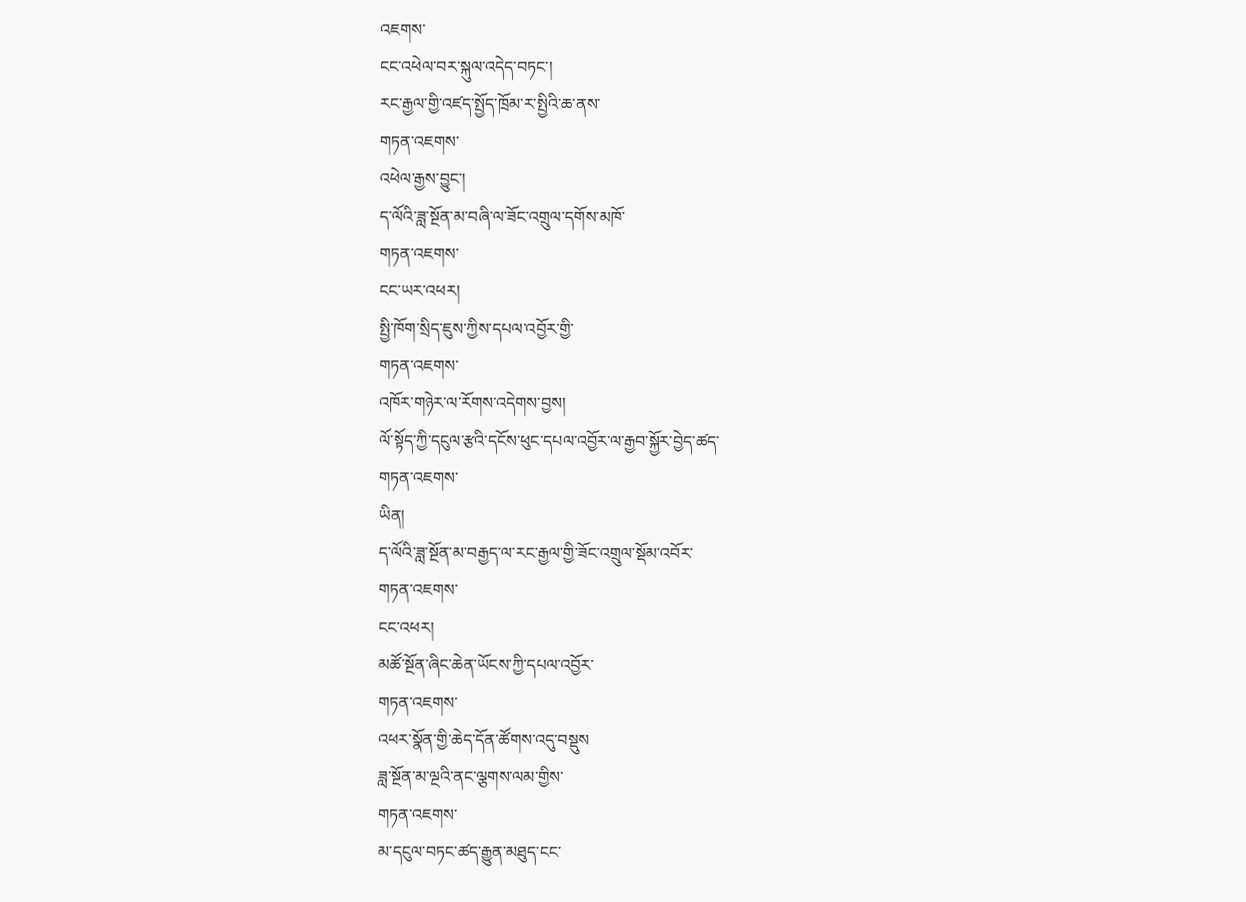འཇགས་
ངང་འཕེལ་བར་སྐུལ་འདེད་བཏང་།
རང་རྒྱལ་གྱི་འཛད་སྤྱོད་ཁྲོམ་ར་སྤྱིའི་ཆ་ནས་
གཏན་འཇགས་
འཕེལ་རྒྱས་བྱུང་།
ད་ལོའི་ཟླ་སྔོན་མ་བཞི་ལ་ཟོང་འགྲུལ་དགོས་མཁོ་
གཏན་འཇགས་
ངང་ཡར་འཕར།
སྤྱི་ཁོག་སྲིད་ཇུས་ཀྱིས་དཔལ་འབྱོར་གྱི་
གཏན་འཇགས་
འཁོར་གཉེར་ལ་རོགས་འདེགས་བྱས།
ལོ་སྟོད་ཀྱི་དངུལ་རྩའི་དངོས་ཕུང་དཔལ་འབྱོར་ལ་རྒྱབ་སྐྱོར་བྱེད་ཚད་
གཏན་འཇགས་
ཡིན།
ད་ལོའི་ཟླ་སྔོན་མ་བརྒྱད་ལ་རང་རྒྱལ་གྱི་ཟོང་འགྲུལ་སྡོམ་འབོར་
གཏན་འཇགས་
ངང་འཕར།
མཚོ་སྔོན་ཞིང་ཆེན་ཡོངས་ཀྱི་དཔལ་འབྱོར་
གཏན་འཇགས་
འཕར་སྣོན་གྱི་ཆེད་དོན་ཚོགས་འདུ་བསྡུས
ཟླ་སྔོན་མ་ལྔའི་ནང་ལྕགས་ལམ་གྱིས་
གཏན་འཇགས་
མ་དངུལ་བཏང་ཚད་རྒྱུན་མཐུད་ངང་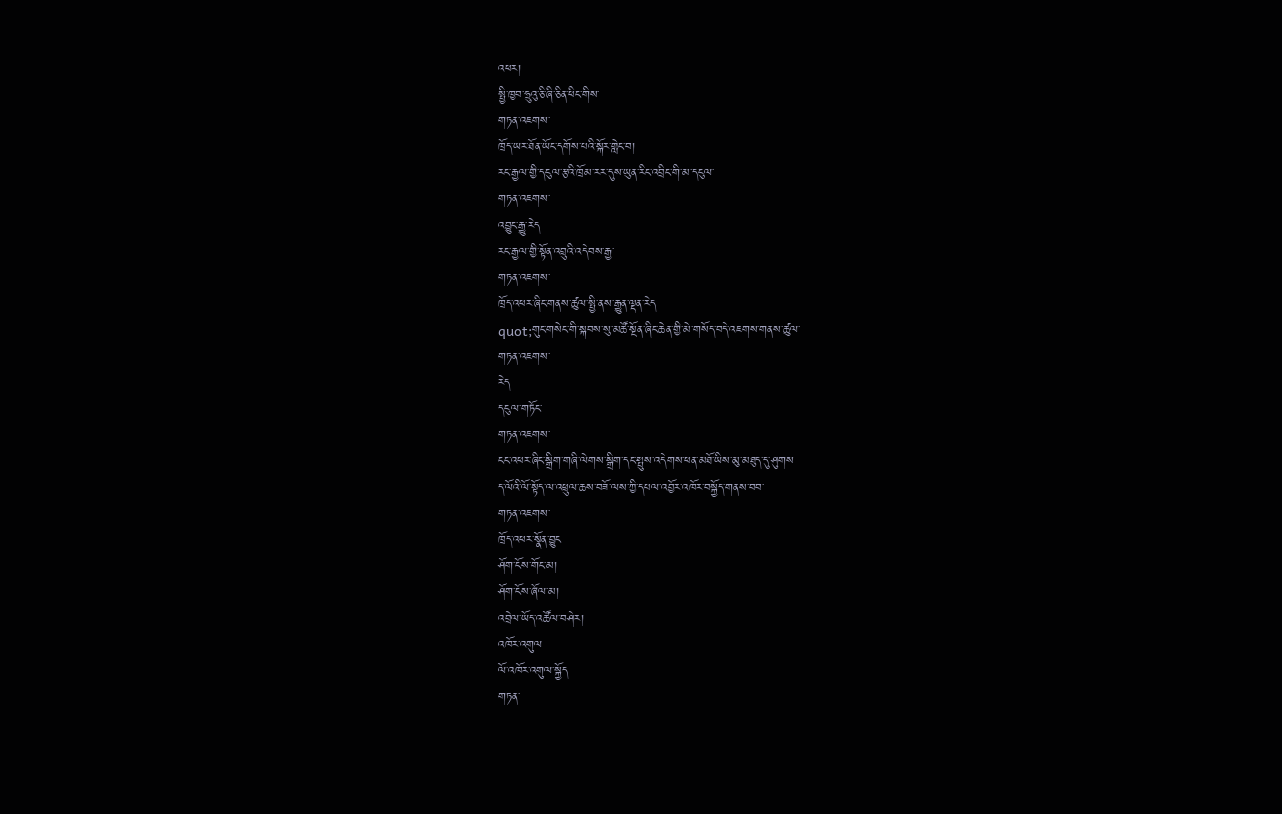འཕར།
སྤྱི་ཁྱབ་ཧྲུའུ་ཅི་ཞི་ཅིན་ཕིང་གིས་
གཏན་འཇགས་
ཁྲོད་ཡར་ཐོན་ཡོང་དགོས་པའི་སྐོར་གླེང་བ།
རང་རྒྱལ་གྱི་དངུལ་རྩའི་ཁྲོམ་རར་དུས་ཡུན་རིང་འབྲིང་གི་མ་དངུལ་
གཏན་འཇགས་
འབྱུང་རྒྱུ་རེད
རང་རྒྱལ་གྱི་སྟོན་འབྲུའི་འདེབས་རྒྱ་
གཏན་འཇགས་
ཁྲོད་འཕར་ཞིང་གནས་ཚུལ་སྤྱི་ནས་རྒྱུན་ལྡན་རེད
quot;གུང་གསེང་གི་སྐབས་སུ་མཚོ་སྔོན་ཞིང་ཆེན་གྱི་མེ་གསོད་བདེ་འཇགས་གནས་ཚུལ་
གཏན་འཇགས་
རེད
དངུལ་གཏོང་
གཏན་འཇགས་
ངང་འཕར་ཞིང་སྒྲིག་གཞི་ལེགས་སྒྲིག་དང་སྤུས་འདེགས་ཕན་མཐོ་ཡིས་མུ་མཐུད་དུ་ཤུགས
ད་ལོའི་ལོ་སྟོད་ལ་འཕྲུལ་ཆས་བཟོ་ལས་ཀྱི་དཔལ་འབྱོར་འཁོར་བསྐྱོད་གནས་བབ་
གཏན་འཇགས་
ཁྲོད་འཕར་སྣོན་བྱུང
ཤོག་ངོས་གོང་མ།
ཤོག་ངོས་ཞོལ་མ།
འབྲེལ་ཡོད་འཚོལ་བཤེར།
འཁོར་འགུལ
ལོ་འཁོར་འགུལ་སྐྱོད
གཏན་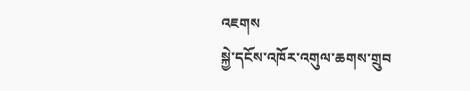འཇགས
སྐྱེ་དངོས་འཁོར་འགུལ་ཆགས་གྲུབ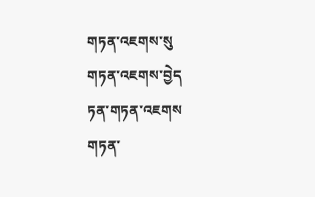གཏན་འཇགས་སུ
གཏན་འཇགས་བྱེད
ཏན་གཏན་འཇགས
གཏན་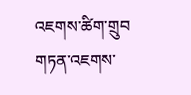འཇགས་ཚིག་གྲུབ
གཏན་འཇགས་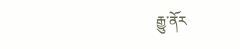རྒྱུ་ནོར